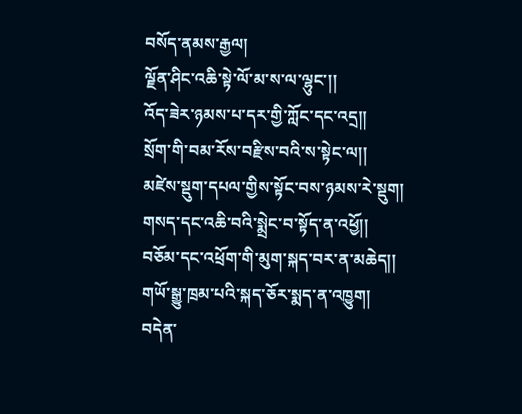བསོད་ནམས་རྒྱལ།
ལྗོན་ཤིང་འཆི་སྟེ་ལོ་མ་ས་ལ་ལྷུང་།།
འོད་ཟེར་ཉམས་པ་དར་གྱི་ཀློང་དང་འདྲ།།
སྲོག་གི་བམ་རོས་བརྫིས་བའི་ས་སྟེང་ལ།།
མཛེས་སྡུག་དཔལ་གྱིས་སྟོང་བས་ཉམས་རེ་སྡུག།
གསད་དང་འཆི་བའི་སྨྲེང་བ་སྟོད་ན་འཕྱོ།།
བཅོམ་དང་འཕྲོག་གི་མུག་སྐད་བར་ན་མཆེད།།
གཡོ་སྒྱུ་ཁྲམ་པའི་སྐད་ཅོར་སྨད་ན་འཁྱུག།
བདེན་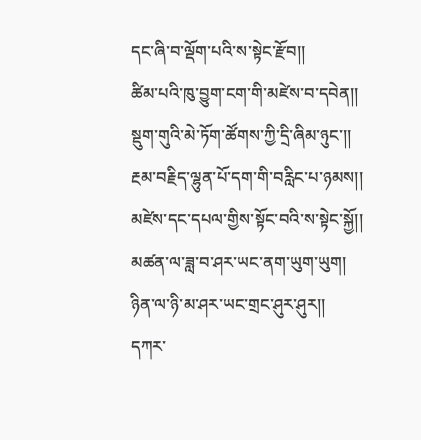དང་ཞི་བ་ལྡོག་པའི་ས་སྟེང་རྫོབ།།
ཚིམ་པའི་ཁུ་བྱུག་ངག་གི་མཛེས་བ་དབེན།།
སྡུག་གུའི་མེ་ཏོག་ཚོགས་ཀྱི་དྲི་ཞིམ་ཉུང་།།
རྔམ་བརྗིད་ལྷུན་པོ་དག་གི་བརླིང་པ་ཉམས།།
མཛེས་དང་དཔལ་གྱིས་སྟོང་བའི་ས་སྟེང་སྐྱོ།།
མཚན་ལ་ཟླ་བ་ཤར་ཡང་ནག་ཡུག་ཡུག།
ཉིན་ལ་ཉི་མ་ཤར་ཡང་གྲང་ཤུར་ཤུར།།
དཀར་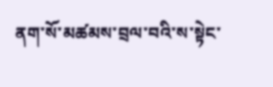ནག་སོ་མཚམས་བྲལ་བའི་ས་སྟེང་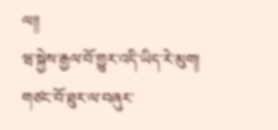ལ།།
ཝ་སྐྱེས་རྒྱལ་བོ་གྱུར་འདི་ཡིད་རེ་མུག།
གཙང་བོ་ཐུར་ལ་བཞུར་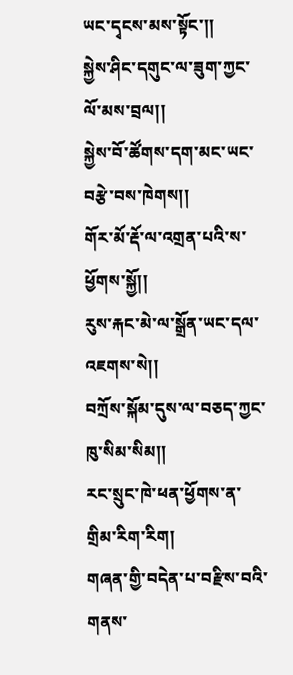ཡང་དྭངས་མས་སྟོང་།།
སྐྱེས་ཤིང་དགུང་ལ་ཟུག་ཀྱང་ལོ་མས་བྲལ།།
སྐྱེས་བོ་ཚོགས་དག་མང་ཡང་བརྩེ་བས་ཁེགས།།
གོར་མོ་རྡོ་ལ་འགྲན་པའི་ས་ཕྱོགས་སྐྱོ།།
རུས་རྐང་མེ་ལ་སྒྲོན་ཡང་དལ་འཇགས་སེ།།
བཀྲོས་སྐོམ་དུས་ལ་བཅད་ཀྱང་ཁུ་སིམ་སིམ།།
རང་སྲུང་ཁེ་ཕན་ཕྱོགས་ན་གྲིམ་རིག་རིག།
གཞན་གྱི་བདེན་པ་བརྫིས་བའི་གནས་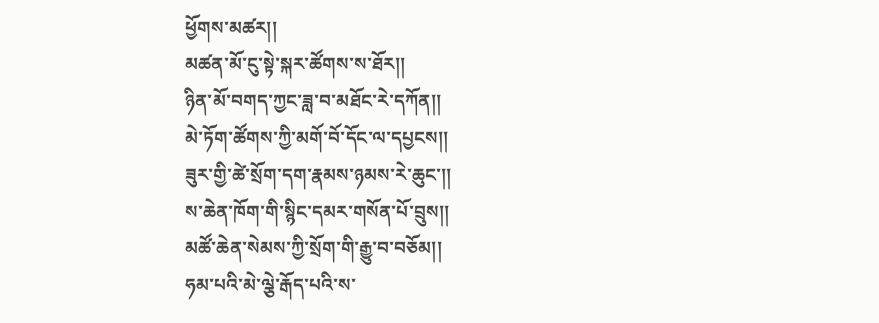ཕྱོགས་མཚར།།
མཚན་མོ་ངུ་སྟེ་སྐར་ཚོགས་ས་ཐོར།།
ཉིན་མོ་བགད་ཀྱང་ཟླ་བ་མཐོང་རེ་དཀོན།།
མེ་ཏོག་ཚོགས་ཀྱི་མགོ་བོ་དོང་ལ་དཔྱངས།།
ཟུར་གྱི་ཚེ་སྲོག་དག་རྣམས་ཉམས་རེ་ཆུང་།།
ས་ཆེན་ཁོག་གི་སྙིང་དམར་གསོན་པོ་བྲུས།།
མཚོ་ཆེན་སེམས་ཀྱི་སྲོག་གི་རྒྱུ་བ་བཅོམ།།
ཧམ་པའི་མེ་ལྕེ་རྒོད་པའི་ས་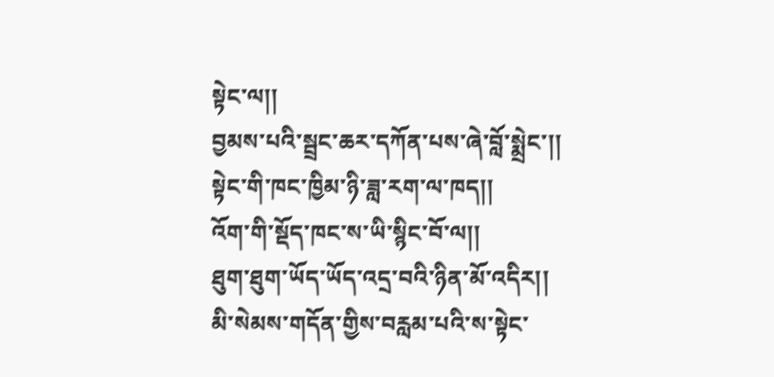སྟེང་ལ།།
བྱམས་པའི་སྦྲང་ཆར་དཀོན་པས་ཞེ་བློ་སྨྲེང་།།
སྟེང་གི་ཁང་ཁྱིམ་ཉི་ཟླ་རག་ལ་ཁད།།
འོག་གི་སྡོད་ཁང་ས་ཡི་སྙིང་བོ་ལ།།
ཐུག་ཐུག་ཡོད་ཡོད་འདྲ་བའི་ཉིན་མོ་འདིར།།
མི་སེམས་གདོན་གྱིས་བརླམ་པའི་ས་སྟེང་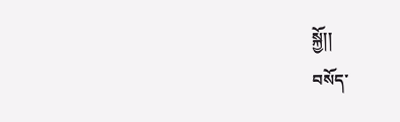སྐྱོ།།
བསོད་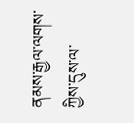ནམས་རྒྱལ་ལགས་ཀྱིས་དུས་ལ་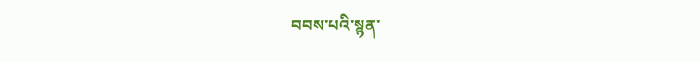བབས་པའི་སྙན་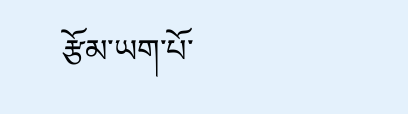རྩོམ་ཡག་པོ་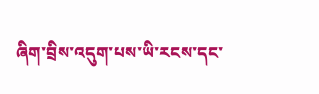ཞིག་བྲིས་འདུག་པས་ཡི་རངས་དང་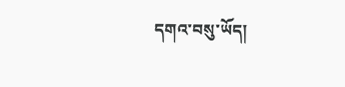དགའ་བསུ་ཡོད།